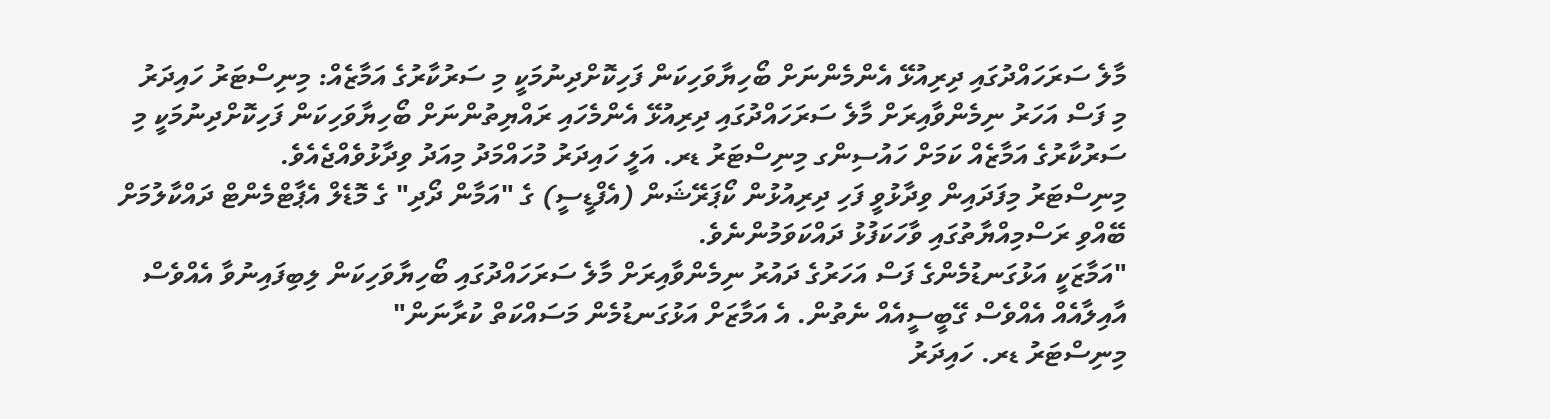މާލެ ސަރަހައްދުގައި ދިރިއުޅޭ އެންމެންނަށް ބޯހިޔާވަހިކަން ފަހިކޮށްދިނުމަކީ މި ސަރުކާރުގެ އަމާޒެއް: މިނިސްޓަރު ހައިދަރު
މި ފަސް އަހަރު ނިމެންވާއިރަށް މާލެ ސަރަހައްދުގައި ދިރިއުޅޭ އެންމެހައި ރައްޔިތުންނަށް ބޯހިޔާވަހިކަން ފަހިކޮށްދިނުމަކީ މި ސަރުކާރުގެ އަމާޒެއް ކަމަށް ހައުސިންގ މިނިސްޓަރު ޑރ. އަލީ ހައިދަރު މުހައްމަދު މިއަދު ވިދާޅުވެއްޖެއެވެ.
މިނިސްޓަރު މިފަދައިން ވިދާޅުވީ ފަހި ދިރިއުޅުން ކޯޕަރޭޝަން (އެފްޑީސީ) ގެ "އަމާން ދޯދި" ގެ މޮޑެލް އެޕާޓްމެންޓް ދައްކާލުމަށް ބޭއްވި ރަސްމިއްޔާތުގައި ވާހަކަފުޅު ދައްކަވަމުންނެވެ.
"އަމާޒަކީ އަޅުގަނޑުމެންގެ ފަސް އަހަރުގެ ދައުރު ނިމެންވާއިރަށް މާލެ ސަރަހައްދުގައި ބޯހިޔާވަހިކަން ލިބިފައިނުވާ އެއްވެސް އާއިލާއެއް އެއްވެސް ގޭބީސީއެއް ނެތުން. އެ އަމާޒަށް އަޅުގަނޑުމެން މަސައްކަތް ކުރާނަން"
މިނިސްޓަރު ޑރ. ހައިދަރު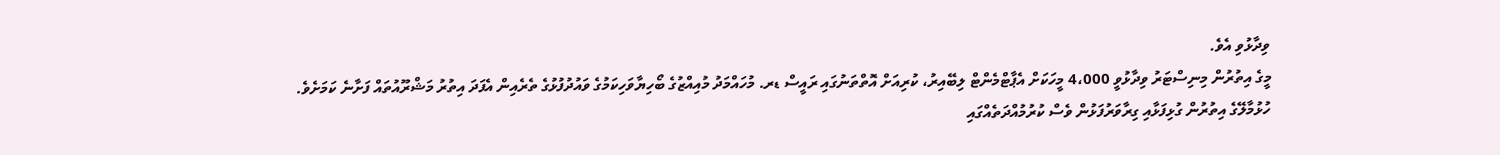ވިދާޅުވި އެވެ.
މީގެ އިތުރުން މިނިސްޓަރު ވިދާޅުވީ 4،000 މީހަކަށް އެޕާޓްމެންޓް ލިބޭއިރު، ކުރިއަށް އޮތްތަނުގައި ރައީސް ޑރ. މުހައްމަދު މުއިއްޒުގެ ބޯހިޔާވަހިކަމުގެ ވައުދުފުޅުގެ ތެރެއިން އެފަދަ އިތުރު މަޝްރޫއުތައް ފަށާނެ ކަމަށެވެ.
ހުޅުމާލޭގެ އިތުރުން ގުޅިފަޅާއި ގިރާވަރުފަޅުން ވެސް ކުރުމުއްދަތެއްގައި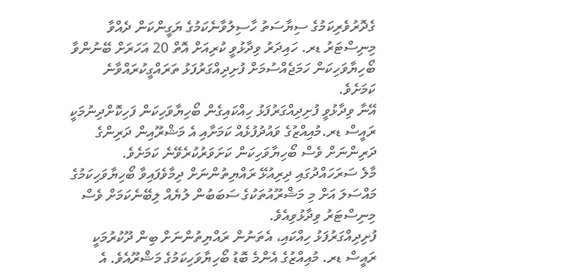ގެދޮރުވެރިކަމުގެ ސިޔާސަތު ހާސިލުވާނެކަމުގެ ޔަގީންކަން ދެއްވާ މިނިސްޓަރު ޑރ. ހައިދަރު ވިދާޅުވީ ކުރިއަށް އޮތް 20 އަހަރަށް ބޭނުންވާ ބޯހިޔާވަހިކަން ހަމަޖެއްސުމަށް ފުށިދިއްގަރުފަޅު ތަރައްގީކުރައްވާނެ ކަމަށެވެ.
އޭނާ ވިދާޅުވީ ފުށިދިއްގަރުފަޅު ހިއްކައިގެން ބޯހިޔާވަހިކަން ފަހިކޮށްދިނުމަކީ ރައީސް ޑރ.މުއިއްޒުގެ ވައުދުފުޅެއް ކަމަށާއި އެ މަޝްރޫއިން ދަރިންގެ ދަރިންނަށް ވެސް ބޯހިޔާވަހިކަން ކަށަވަރުކުރެވޭނެ ކަމަށެވެ.
މާލެ ސަރަހައްދުގައި ދިރިއުޅޭ ރައްޔިތުންނަށް ދިމާވެފައިވާ ބޯހިޔާވަހިކަމުގެ މައްސަލަ އަށް މި މަޝްރޫއުތަކުގެ ސަބަބުން ލުޔެއް ލިބޭނެކަމަށް ވެސް މިނިސްޓަރު ވިދާޅުވިއެވެ.
ފުށިދިއްގަރުފަޅު ހިއްކައި، އެތަނުން ރައްޔިތުންނަށް ބިން ދޫކުރުމަކީ ރައީސް ޑރ. މުއިއްޒުގެ އެންމެ ބޮޑު ބޯހިޔާވަހިކަމުގެ މަޝްރޫއެވެ. އެ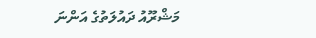މަޝްރޫއު ދައުލަތުގެ އަންނަ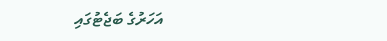އަހަރުގެ ބަޖެޓުގައި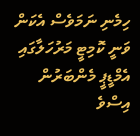ހިމެނި ނަމަވެސް އެކަން ވަނީ ކޮމިޓީ މަރުހަލާގައި އެމްޑީޕީ މެންބަރުން އިސްވެ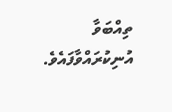ތިއްބަވާ އުނިކުރައްވާފައެވެ.